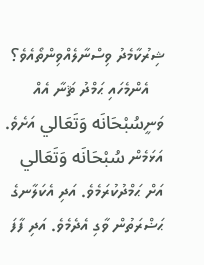ޝިރުކާމެދު ވިސްނާލެއްވިންތޯއެވެ؟
   އެންމެހައި ޙަމްދު ޘަނާ އެއް ވަނީسُبْحَانَه وَتَعَالي އަށެވެ. އަޅަމެން سُبْحَانَه وَتَعَالي އަށް ޙަމްދުކުރަމެވެ. އަދި އެކަލާނގެ ޙަޟްރަތުން ވާގި އެދެމެވެ. އަދި ފާފަ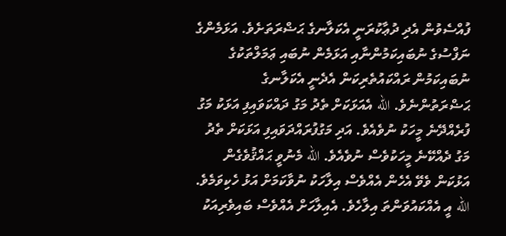ފުއްސެވުން އެދި ދުޢާކުރަނީ އެކަލާނގެ ޙަޟްރަތަށެވެ. އަޅަމެންގެ ނަފްސުގެ ނުބައިކަމުންނާއި އަޅަމެން ނުބައި ޢަމަލްތަކުގެ ނުބައިކަމުން ރައްކައުތެރިކަން އެދެނީ އެކަލާނގެ ޙަޟްރަތުންނެވެ. الله އެއަޅަކަށް ތެދު މަގު ދައްކަވައިފި އަޅަކު މަގު ފުރެއްދޭނެ މީހަކު ނުވެއެވެ. އަދި މަގުފުރައްދަވައިފި އަޅަކަށް ތެދު މަގު ދެއްކޭނެ މީހަކުވެސް ނުވެއެވެ. الله މެނުވީ ޙައްޤުވެގެން އަޅުކަން ވެވޭ އެހެން އެއްވެސް އިލާހަކު ނުވާކަމަށް އަޅު ހެކިވަމެވެ. الله އީ އެއްކައުވަންތަ އިލާހެވެ. އެއިލާހަށް އެއްވެސް ބައިވެރިއަކު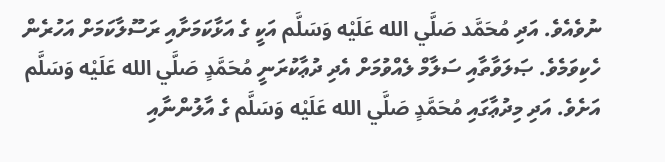ނުވެއެވެ. އަދި مُحَمَّد صَلَّي الله عَلَيْه وَسَلَّم އަކީ ގެ އަޅާކަމަށާއި ރަސޫލާކަމަށް އަހުރެން ހެކިވަމެވެ. ޞަލަވާތާއި ސަލާމް ލެއްވުމަށް އެދި ދުޢާކުރަނީ مُحَمَّدٍ صَلَّي الله عَلَيْه وَسَلَّم އަށެވެ. އަދި މިދުޢާގައި مُحَمَّدٍ صَلَّي الله عَلَيْه وَسَلَّم ގެ އާލުންނާއި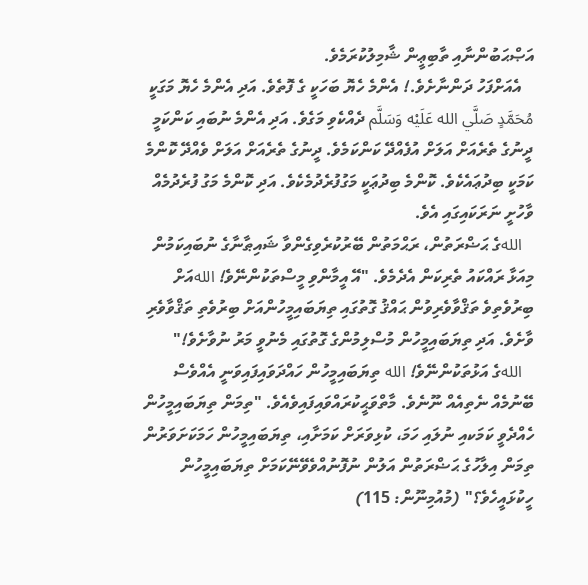އަޞްޙަބުންނާއި ތާބިޢީން ޝާމިލުކުރަމެވެ.
   އެއަށްފަހު ދަންނާށެވެ.! އެންމެ ހެޔޮ ބަހަކީ ގެ ފޮތެވެ. އަދި އެންމެ ހެޔޮ މަގަކީ مُحَمَّدٍ صَلَّي الله عَلَيْه وَسَلَّم ދެއްކެވި މަގެވެ. އަދި އެންމެ ނުބައި ކަންކަމީ ދީނުގެ ތެރެއަށް އަލަށް އުފެއްދޭ ކަންކަމެވެ. ދީނުގެ ތެރެއަށް އަލަށް ވެއްދޭ ކޮންމެ ކަމަކީ ބިދުޢައެކެވެ. ކޮންމެ ބިދުޢަކީ މަގުފުރެދުމެކެވެ. އަދި ކޮންމެ މަގު ފުރެދުމެއް ވާހުށީ ނަރަކައިގައި އެވެ.
   اللهގެ ޙަޟްރަތުން، ރަޙްމަތުން ބޭރުކުރެވިގެންވާ ޝައިޠާނާގެ ނުބައިކަމުން މިއަޅާ ރައްކައު ތެރިކަން އެދެމެވެ. "އޭ އީމާންވި މީސްތަކުންނޭވެ! اللهއަށް ބިރުވެތިވެ ތަޤްވާވެރިވުން ޙައްޤު ގޮތުގައި ތިޔަބައިމީހުންއަށް ބިރުވެތި ތަޤްވާވެރި ވާށެވެ. އަދި ތިޔަބައިމީހުން މުސްލިމުންގެ ގޮތުގައި މެނުވީ މަރު ނުވާށެވެ!"
   اللهގެ އަޅުތަކުންނޭވެ! الله ތިޔަބައިމީހުން ހައްދަވައިފައިވަނީ އެއްވެސް ބޭނުމެއް ނެތިއެއް ނޫނެވެ. މާތްވަޙީކުރައްވައިފައިވެއެވެ. "ތިމަން ތިޔަބައިމީހުން ހެއްދެވީ ކަމަކއި ނުލައި ހަމަ، ކުޅިވަރަށް ކަމަށާއި، ތިޔަބައިމީހުން ހަމަކަށަވަރުން ތިމަން އިލާހުގެ ޙަޟްރަތުން އަލުން ނުފޮނުއްވެވޭނޭކަމަށް ތިޔަބައިމީހުން ހީކުޅައީހެވެ؟" (މުއުމިނޫން: 115)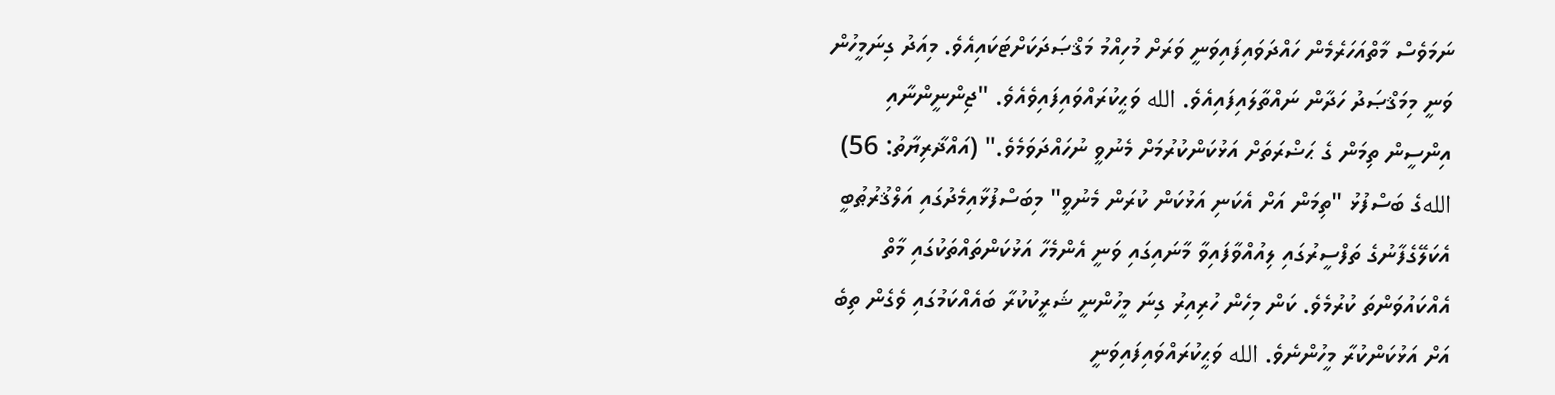ނަމަވެސް މާތްއަހަރެމެން ހައްދަވައިފައިވަނީ ވަރަށް މުހިއްމު މަޤްޞަދަކަށްޓަކައިއެވެ. މިއަދު ގިނަމީހުން ވަނީ މިމަޤްޞަދު ހަދާން ނައްތާލައިފައިއެވެ. الله ވަޙީކުރައްވައިފައިވެއެވެ. "ޖިންނީންނާއި އިންސީން ތިމަން ގެ ޙަޟްރަތަށް އަޅުކަންކުރުމަށް މެނުވީ ނުހައްދަވަމެވެ." (އައްޛާރިޔާތު: 56) اللهގެ ބަސްފުޅު "ތިމަން އަށް އެކަނި އަޅުކަން ކުރަން މެނުވީ" މިބަސްފުޅާއިމެދުގައި އަލްޤުރުޠުބީ އެކަލޭގެފާނުގެ ތަފްސީރުގައި ލިއުއްވާފައިވާ މާނައިގައި ވަނީ އެންމެހާ އަޅުކަންތައްތަކުގައި މާތް އެއްކައުވަންތަ ކުރުމެވެ. ކަން މިހެން ހުރިއިރު ގިނަ މީހުންނީ ޝަރީކުކުރާ ބައެއްކަމުގައި ވެގެން ތިބެ އަށް އަޅުކަންކުރާ މީހުންނެވެ. الله ވަޙީކުރައްވައިފައިވަނީ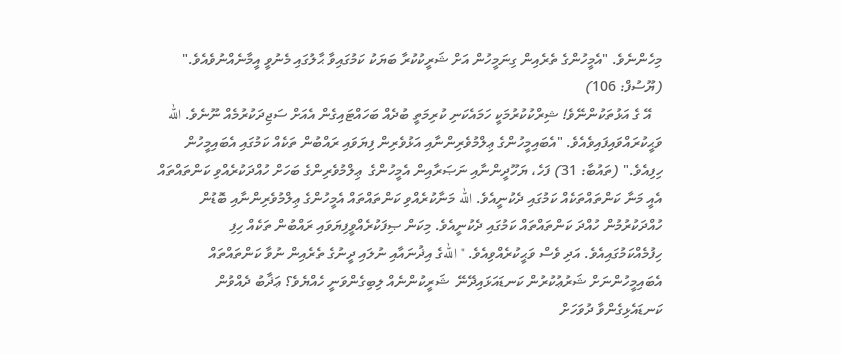މިހެންނެވެ. "އެމީހުންގެ ތެރެއިން ގިނަމީހުން އަށް ޝަރީކުކުރާ ބަޔަކު ކަމުގައިވާ ޙާލުގައި މެނުވީ އީމާނެއްނުވެއެވެ." (ޔޫސުފް: 106)
   އޭ ގެ އަޅުތަކުންނޭވެ! ޝިރްކުކުރުމަކީ ހަމައެކަނި ކުރިމަތީ ބުދެއް ބަހައްޓައިގެން އެއަށް ސަޖިދަކުރުމެއް ނޫނެވެ. الله ވަޙީކުރައްވައިފައިވެއެވެ. "އެބައިމީހުންގެ ޢިލްމުވެރިންނާއި އަޅުވެރިން ފިޔަވައި ރައްބުން ތަކެއް ކަމުގައި އެބައިމީހުން ހިފިއެވެ." (ތައުބާ: 31) ފަހެ، ޔަހޫދީންނާއި ނަޞަރާއިން އެމީހުންގެ  ޢިލްމުވެރިންގެ ބަހަށް ހުއްދަކުރެއްވި ކަންތައްތައް އެއީ މަނާ ކަންތައްތަކެއް ކަމުގައި ދެކުނީއެވެ. الله މަނާކުރެއްވި ކަންތައްތައް އެމީހުންގެ ޢިލްމުވެރިންނާއި ބޮޑުން ހުއްދަކުރުމުން ހުއްދަ ކަންތައްތައް ކަމުގައި ދެކުނީއެވެ. މިކަން ޞިފަކުރެއްވީފިޔަވައި ރައްބުން ތަކެއް ހިފި ހިފުމެއްކަމުގައިއެވެ. އަދި ވެސް ވަޙީކުރެއްވިއެވެ. "اللهގެ އިޛުނައާއި ނުލައި ދީނުގެ ތެރެއިން ނުވާ ކަންތައްތައް އެބައިމީހުންނަށް ޝަރުޢުކުރުން ކަނޑައަޅައިދޭނޭ  ޝަރީކުންނެއް ލިބިގެންވަނީ ހެއްޔެވެ؟ ޢަޛާބު ދެއްވުން ކަނޑައެޅިގެންވާ ދުވަހަށް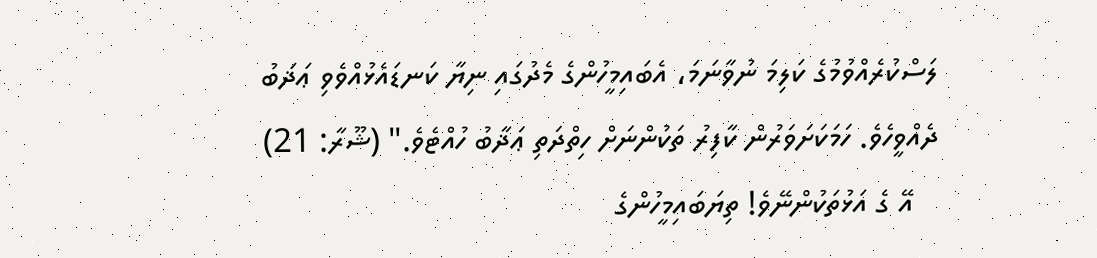ލަސްކުރެއްވުމުގެ ކަލިމަ ނުވާނަމަ، އެބައިމީހުންގެ މެދުގައި ނިޔާ ކަނޑައެޅުއްވެވި ޢަޛަބު ދެއްވީހެވެ. ހަމަކަށަވަރުން ކާފިރު ތަކުންނަށް ހިތްދަތި ޢަޛާބު ހުއްޓެވެ." (ޝޫރާ: 21)
   އޭ ގެ އަޅުތަކުންނޭވެ! ތިޔަބައިމީހުންގެ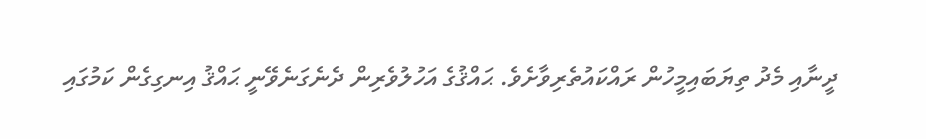ދީނާއި މެދު ތިޔަބައިމީހުން ރައްކައުތެރިވާށެވެ. ޙައްޤުގެ އަހުލުވެރިން ދެނެގަނެވޭނީ ޙައްޤު އިނގިގެން ކަމުގައި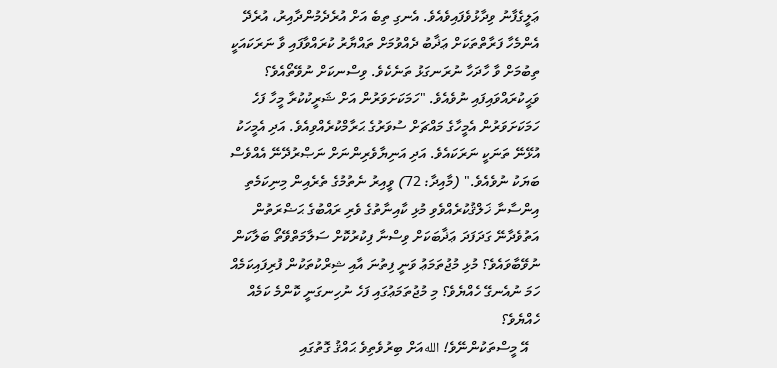ޢަލީގެފާނު ވިދާޅުވެފައިވެއެވެ. އެނގި ތިބެ އަށް އުރެދެމުންދާއިރު، އުރެދޭ އެންމެހާ ފަރާތްތަކަށް ޢަޛާބު ދެއްވުމަށް ތައްޔާރު ކުރައްވާފައި ވާ ނަރަކައަކީ ތިބުމަށް ވާ ހާދަހާ ނުރަނގަޅު ތަނެކެވެ. ވިސްނކަށް ނުވޭތޯއެވެ؟ ވަޙީކުރައްވައިފައި ނުވެއެވެ. "ހަމަކަށަވަރުން އަށް ޝަރީކުކުރާ މީހާ ފަހެ ހަމަކަށަވަރުން އެމީހާގެ މައްޗަށް ސުވަރުގެ ޙަރާމްކުރެއްވިއެވެ. އަދި އެމީހަކު އުޅޭނޭ ތަނަކީ ނަރަކައެވެ. އަދި އަނިޔާވެރިންނަށް ނަޞްރުދޭނޭ އެއްވެސް ބަޔަކު ނުވެއެވެ." (މާއިދާ: 72) ވީއިރު ނެތުމުގެ ތެރެއިން މިނިކަމެތި އިންސާނާ ޚަލްޤުކުރެއްވެވި މުޅި ކާއިނާތުގެ ވެރި ރައްބުގެ ޙަޟްރަތުން އަތުވެދާނޭ ގަދަފަދަ ޢަޛާބަކަށް ވިސްނާ ފިކުރުކޮށް ސަލާމަތްވޭތޯ ބަލާކަން ނުވޭބާވައެވެ؟ މުޅި މުޖުތަމަޢު ވަނީ ފިތުނަ އާއި ޝިރްކުތަކުން ފުރިފައިކަމެއް ހަމަ ނުއެނގޭ ހެއްޔެވެ؟ މި މުޖުތަމަޢުގައި ފަހެ ނުހިނގަނީ ކޮންމެ ކަމެއް ހެއްޔެވެ؟
   އޭ މީސްތަކުންނޭވެ! اللهއަށް ބިރުވެތިވެ ޙައްޤު ގޮތުގައި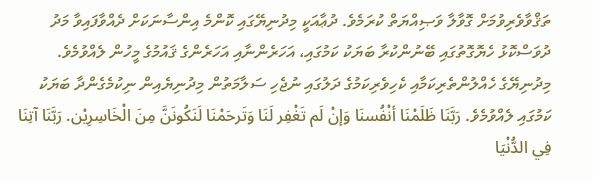ތަޤްވާވެރިވުމަށް ގޮވާލާ ވަޞިއްޔަތް ކުރަމެވެ. ދުޢާއަކީ މިދުނިޔޭގައި ކޮންމެ އިންސާނަކަށް ދެއްވާފައިވާ މަދު ދުވަސްކޮޅު ހެޔޮގޮތުގައި ބޭނުންކުރާ ބަޔަކު ކަމުގައި، އަހަރެންނާއި އަހަރެންގެ ޤައުމުގެ މީހުން ލެއްވުމެވެ. މިދުނިޔޭގެ ހެއްލުންތެރިކަމާއި ކެހިވެރިކަމުގެ ދަލުގައި ނުޖެހި ސަލާމަތުން މިދުނިޔެއިން ނިކުމެގެންދާ ބަޔަކު ކަމުގައި ލެއްވުމެވެ. رَبَّنَا ظَلَمْنَا أنْفُسنَا وَإنْ لَم تَغْفِر لَنَا وَتَرحَمْنَا لَنَكُونَنَّ مِنَ الْخَاسِرِيْن. رَبَّنَا آتِنَا فِي الدُّنْيَا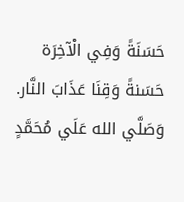حَسَنَةً وَفِي الْآخِرَة حَسَنةً وَقِنَا عَذَابَ النَّار. وَصَلَّي الله عَلَي مُحَمَّدٍ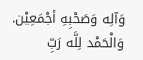وَآلِه وَصَحْبِهِ أجْمَعِيْن. وَالْحَمْد لِلَّه رَبِّ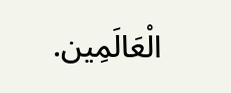الْعَالَمِين.